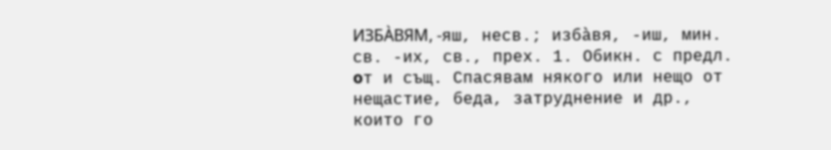ИЗБА̀ВЯМ, -яш, несв.; избàвя, -иш, мин. св. -их, св., прех. 1. Обикн. с предл. οт и същ. Спасявам някого или нещо от нещастие, беда, затруднение и др., които го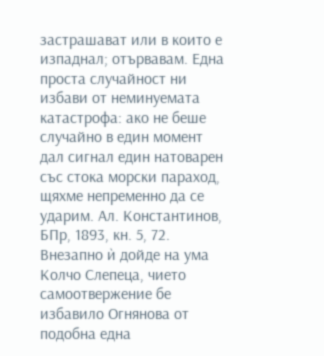застрашават или в които е изпаднал; отървавам. Една проста случайност ни избави от неминуемата катастрофа: ако не беше случайно в един момент дал сигнал един натоварен със стока морски параход, щяхме непременно да се ударим. Ал. Константинов, БПр, 1893, кн. 5, 72. Внезапно ѝ дойде на ума Колчо Слепеца, чието самоотвержение бе избавило Огнянова от подобна една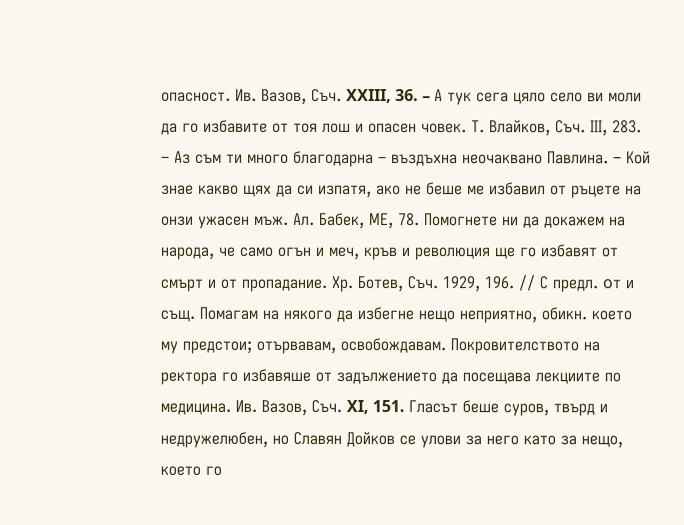опасност. Ив. Вазов, Съч. XXIII, 36. – А тук сега цяло село ви моли да го избавите от тоя лош и опасен човек. Т. Влайков, Съч. ІІІ, 283. – Аз съм ти много благодарна – въздъхна неочаквано Павлина. – Кой знае какво щях да си изпатя, ако не беше ме избавил от ръцете на онзи ужасен мъж. Ал. Бабек, МЕ, 78. Помогнете ни да докажем на народа, че само огън и меч, кръв и революция ще го избавят от смърт и от пропадание. Хр. Ботев, Съч. 1929, 196. // С предл. οт и същ. Помагам на някого да избегне нещо неприятно, обикн. което му предстои; отървавам, освобождавам. Покровителството на ректора го избавяше от задължението да посещава лекциите по медицина. Ив. Вазов, Съч. XI, 151. Гласът беше суров, твърд и недружелюбен, но Славян Дойков се улови за него като за нещо, което го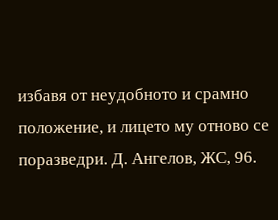избавя от неудобното и срамно положение, и лицето му отново се поразведри. Д. Ангелов, ЖС, 96.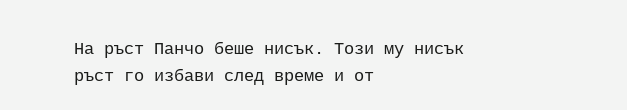На ръст Панчо беше нисък. Този му нисък ръст го избави след време и от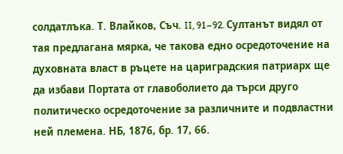солдатлъка. Т. Влайков, Съч. II, 91–92. Султанът видял от тая предлагана мярка, че такова едно осредоточение на духовната власт в ръцете на цариградския патриарх ще да избави Портата от главоболието да търси друго политическо осредоточение за различните и подвластни ней племена. НБ, 1876, бр. 17, 66.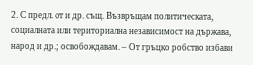2. С предл. οт и др. същ. Възвръщам политическата, социалната или териториална независимост на държава, народ и др.; освобождавам. – От гръцко робство избави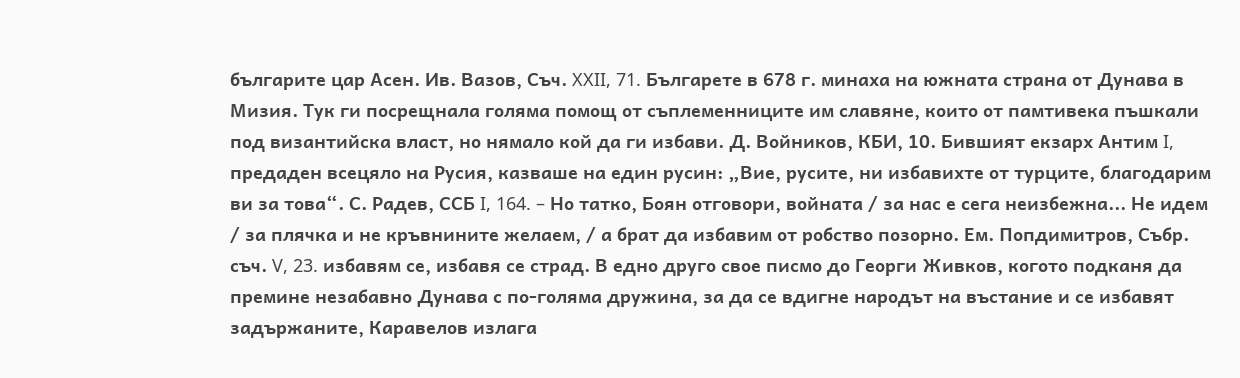българите цар Асен. Ив. Вазов, Съч. XXII, 71. Българете в 678 г. минаха на южната страна от Дунава в Мизия. Тук ги посрещнала голяма помощ от съплеменниците им славяне, които от памтивека пъшкали под византийска власт, но нямало кой да ги избави. Д. Войников, КБИ, 10. Бившият екзарх Антим I, предаден всецяло на Русия, казваше на един русин: „Вие, русите, ни избавихте от турците, благодарим ви за това“. С. Радев, ССБ I, 164. – Но татко, Боян отговори, войната / за нас е сега неизбежна... Не идем / за плячка и не кръвнините желаем, / а брат да избавим от робство позорно. Ем. Попдимитров, Събр. съч. V, 23. избавям се, избавя се страд. В едно друго свое писмо до Георги Живков, когото подканя да премине незабавно Дунава с по-голяма дружина, за да се вдигне народът на въстание и се избавят задържаните, Каравелов излага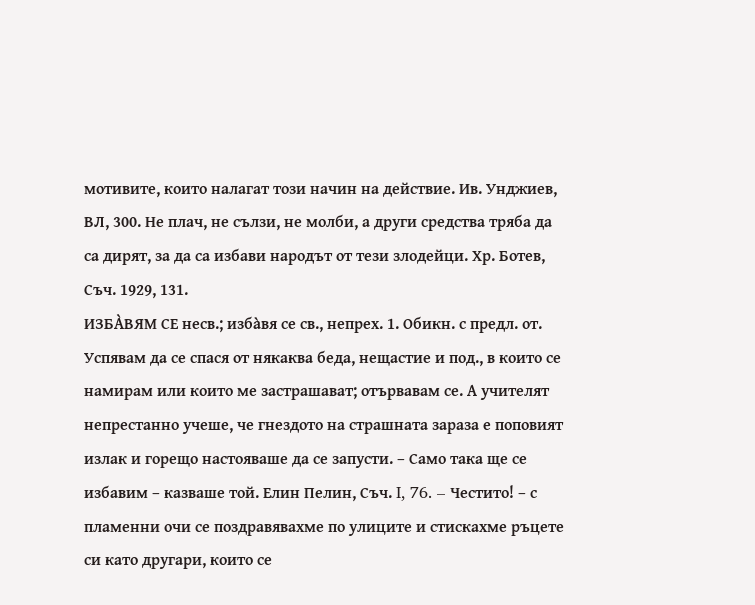мотивите, които налагат този начин на действие. Ив. Унджиев, ВЛ, 300. Не плач, не сълзи, не молби, а други средства тряба да са дирят, за да са избави народът от тези злодейци. Хр. Ботев, Съч. 1929, 131.
ИЗБА̀ВЯМ СЕ несв.; избàвя се св., непрех. 1. Обикн. с предл. οт. Успявам да се спася от някаква беда, нещастие и под., в които се намирам или които ме застрашават; отървавам се. А учителят непрестанно учеше, че гнездото на страшната зараза е поповият излак и горещо настояваше да се запусти. – Само така ще се избавим – казваше той. Елин Пелин, Съч. I, 76. – Честито! – с пламенни очи се поздравявахме по улиците и стискахме ръцете си като другари, които се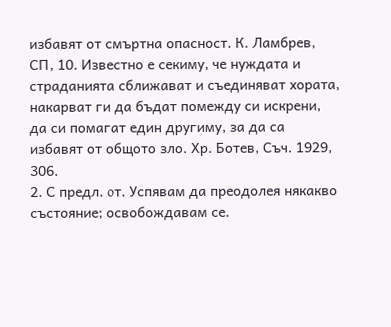избавят от смъртна опасност. К. Ламбрев, СП, 10. Известно е секиму, че нуждата и страданията сближават и съединяват хората, накарват ги да бъдат помежду си искрени, да си помагат един другиму, за да са избавят от общото зло. Хр. Ботев, Съч. 1929, 306.
2. С предл. οт. Успявам да преодолея някакво състояние; освобождавам се.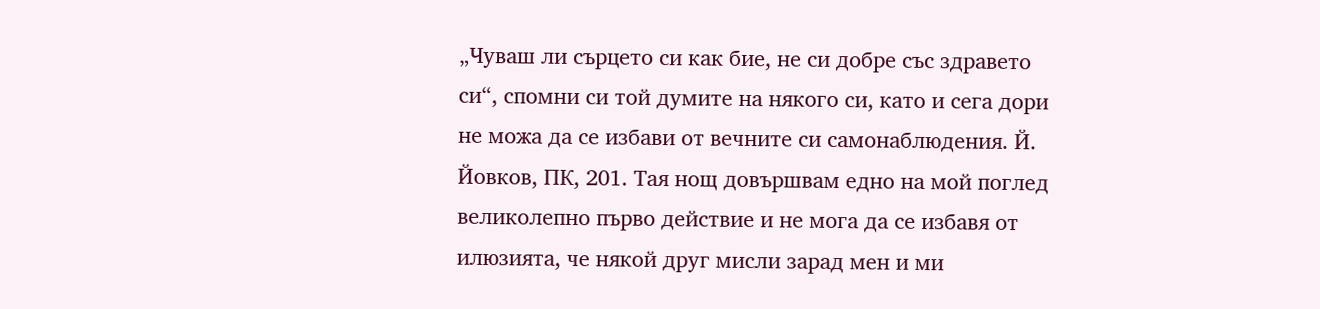„Чуваш ли сърцето си как бие, не си добре със здравето си“, спомни си той думите на някого си, като и сега дори не можа да се избави от вечните си самонаблюдения. Й. Йовков, ПК, 201. Тая нощ довършвам едно на мой поглед великолепно първо действие и не мога да се избавя от илюзията, че някой друг мисли зарад мен и ми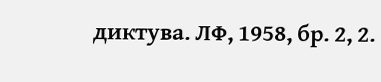диктува. ЛФ, 1958, бр. 2, 2.